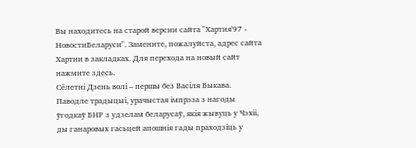Вы находитесь на старой версии сайта "Хартия'97 - НовостиБеларуси". Замените, пожалуйста, адрес сайта Хартии в закладках. Для перехода на новый сайт нажмите здесь.
Сёлетні Дзень волі – першы без Васіля Быкава. Паводле традыцыі, урачыстая імпрэза з нагоды ўгодкаў БНР з удзелам беларусаў, якія жывуць у Чэхіі, ды ганаровых гасьцей апошнія гады праходзіць у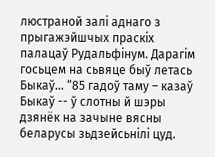люстраной залі аднаго з прыгажэйшчых праскіх палацаў Рудальфінум. Дарагім госьцем на сьвяце быў летась Быкаў... “85 гадоў таму – казаў Быкаў -- ў слотны й шэры дзянёк на зачыне вясны беларусы зьдзейсьнілі цуд.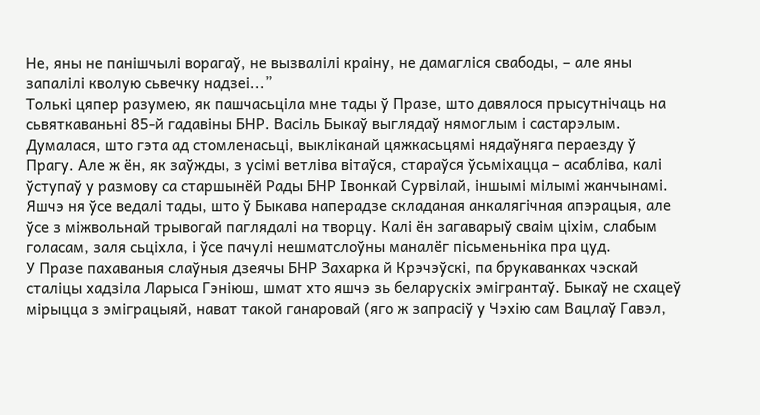Не, яны не панішчылі ворагаў, не вызвалілі краіну, не дамагліся свабоды, – але яны запалілі кволую сьвечку надзеі...”
Толькі цяпер разумею, як пашчасьціла мне тады ў Празе, што давялося прысутнічаць на сьвяткаваньні 85-й гадавіны БНР. Васіль Быкаў выглядаў нямоглым і састарэлым. Думалася, што гэта ад стомленасьці, выкліканай цяжкасьцямі нядаўняга пераезду ў Прагу. Але ж ён, як заўжды, з усімі ветліва вітаўся, стараўся ўсьміхацца – асабліва, калі ўступаў у размову са старшынёй Рады БНР Івонкай Сурвілай, іншымі мілымі жанчынамі. Яшчэ ня ўсе ведалі тады, што ў Быкава наперадзе складаная анкалягічная апэрацыя, але ўсе з міжвольнай трывогай паглядалі на творцу. Калі ён загаварыў сваім ціхім, слабым голасам, заля сьціхла, і ўсе пачулі нешматслоўны маналёг пісьменьніка пра цуд.
У Празе пахаваныя слаўныя дзеячы БНР Захарка й Крэчэўскі, па брукаванках чэскай сталіцы хадзіла Ларыса Гэніюш, шмат хто яшчэ зь беларускіх эмігрантаў. Быкаў не схацеў мірыцца з эміграцыяй, нават такой ганаровай (яго ж запрасіў у Чэхію сам Вацлаў Гавэл,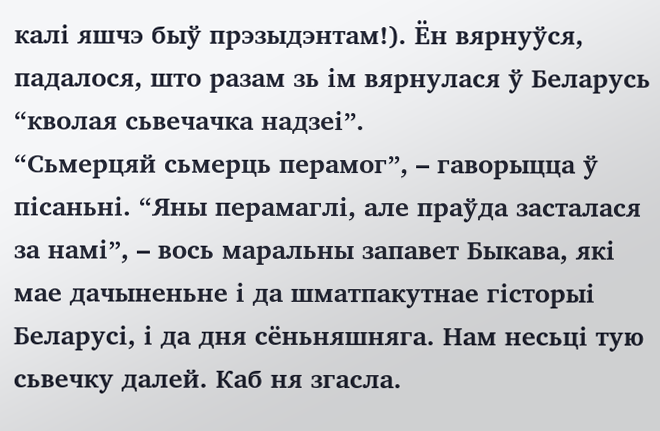калі яшчэ быў прэзыдэнтам!). Ён вярнуўся, падалося, што разам зь ім вярнулася ў Беларусь “кволая сьвечачка надзеі”.
“Сьмерцяй сьмерць перамог”, – гаворыцца ў пісаньні. “Яны перамаглі, але праўда засталася за намі”, – вось маральны запавет Быкава, які мае дачыненьне і да шматпакутнае гісторыі Беларусі, і да дня сёньняшняга. Нам несьці тую сьвечку далей. Каб ня згасла.